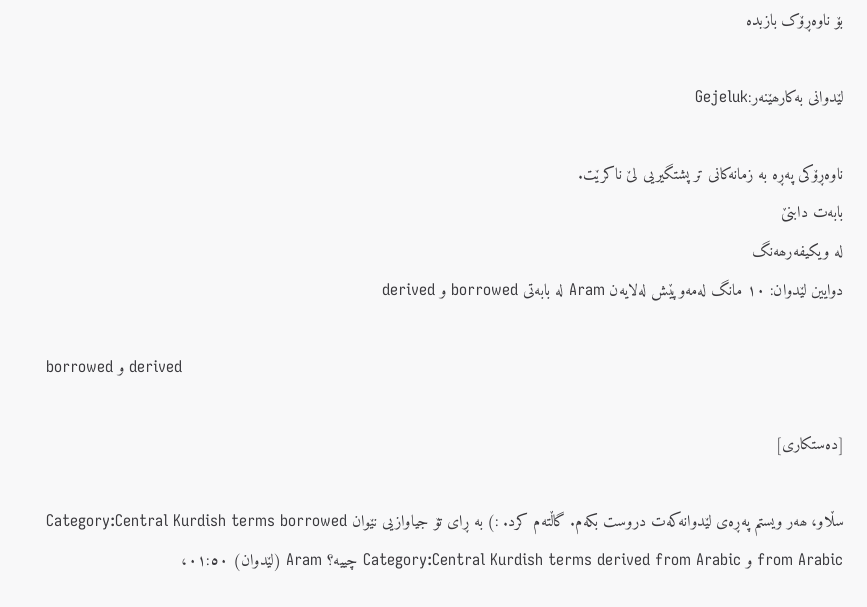بۆ ناوەڕۆک بازبدە

لێدوانی بەکارھێنەر:Gejeluk

ناوەڕۆکی پەڕە بە زمانەکانی تر پشتگیریی لێ ناکرێت.
بابەت دابنێ
لە ویکیفەرھەنگ
دوایین لێدوان: ١٠ مانگ لەمەوپێش لەلایەن Aram لە بابەتی borrowed و derived

borrowed و derived

[دەستکاری]

سڵاو، ھەر ویستم پەڕەی لێدوانەکەت دروست بکەم. گاڵتەم کرد. :) بە ڕای تۆ جیاوازیی نێوان Category:Central Kurdish terms borrowed from Arabic و Category:Central Kurdish terms derived from Arabic چییە؟ Aram (لێدوان) ٠١:٥٠،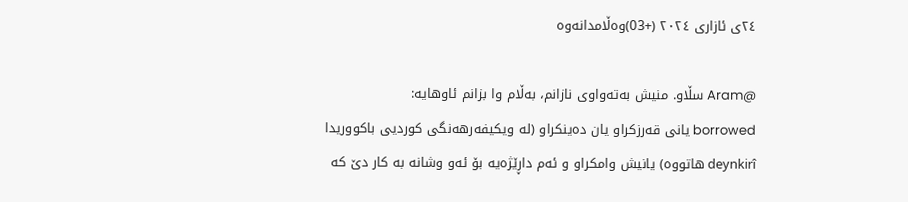٢٤ی ئازاری ٢٠٢٤ (+03)وەڵامدانەوە

@Aram سڵاو. منیش بەتەواوی نازانم، بەڵام وا بزانم ئاوھایە:
borrowed یانی قەرزکراو یان دەینکراو (لە ویکیفەرھەنگی کوردیی باکووریدا deynkirî ھاتووە) یانیش وامکراو و ئەم داڕێژەیە بۆ ئەو وشانە بە کار دێ کە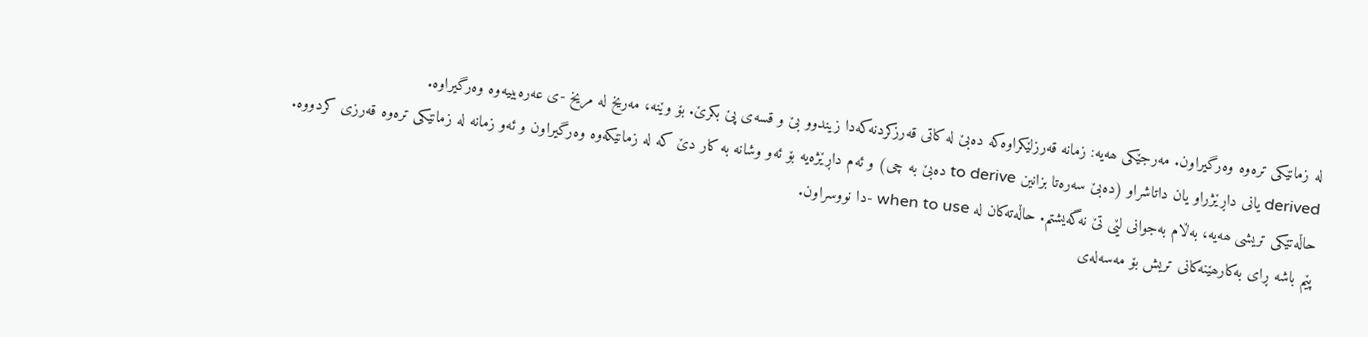لە زمانێکی ترەوە وەرگیراون. مەرجێکی ھەیە: زمانە قەرزلێکراوەکە دەبێ لە کاتی قەرزکردنەکەدا زیندوو بێ و قسەی پێ بکرێ. بۆ وێنە، مەریخ لە مريخ -ی عەرەبییەوە وەرگیراوە.
derived یانی داڕێژراو یان داتاشراو (دەبێ سەرەتا بزانین to derive دەبێ بە چی) و ئەم داڕێژەیە بۆ ئەو وشانە بە کار دێ کە لە زمانێکەوە وەرگیراون و ئەو زمانە لە زمانێکی ترەوە قەرزی کردووە. حاڵەتێکی تریشی ھەیە، بەڵام بەجوانی لێی تێ نەگەیشتم. حاڵەتەکان لە when to use -دا نووسراون.
پێم باشە ڕای بەکارھێنەکانی تریش بۆ مەسەلەی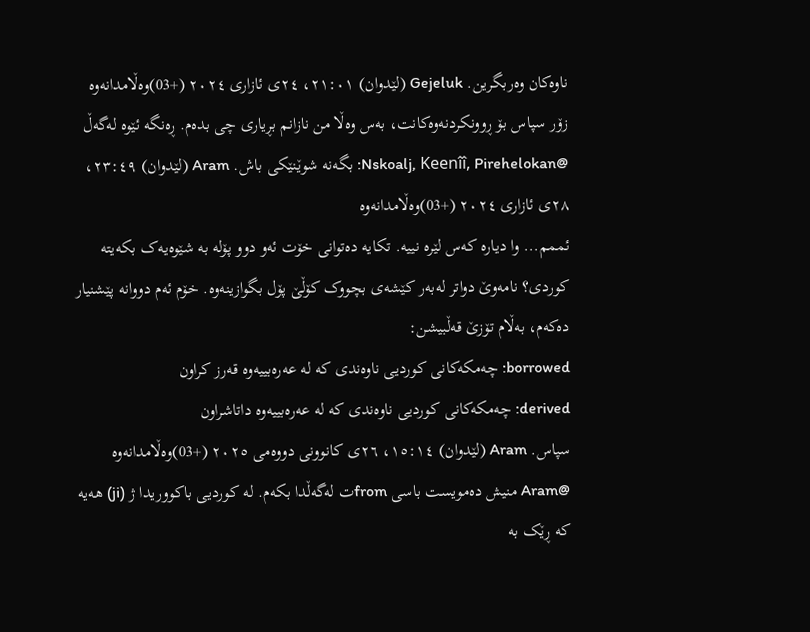ناوەکان وەربگرین. Gejeluk (لێدوان) ٢١:٠١، ٢٤ی ئازاری ٢٠٢٤ (+03)وەڵامدانەوە
زۆر سپاس بۆ ڕوونکردنەوەکانت، بەس وەڵا من نازانم بڕیاری چی بدەم. ڕەنگە ئێوە لەگەڵ @Nskoalj, Keenîî, Pirehelokan: بگەنە شوێنێکی باش. Aram (لێدوان) ٢٣:٤٩، ٢٨ی ئازاری ٢٠٢٤ (+03)وەڵامدانەوە
ئممم... وا دیارە کەس لێرە نییە. تکایە دەتوانی خۆت ئەو دوو پۆلە بە شێوەیەک بکەیتە کوردی؟ نامەوێ دواتر لەبەر کێشەی بچووک کۆڵێ پۆل بگوازینەوە. خۆم ئەم دووانە پێشنیار دەکەم، بەڵام تۆزێ قەڵبیشن:
borrowed: چەمکەکانی کوردیی ناوەندی کە لە عەرەبییەوە قەرز کراون
derived: چەمکەکانی کوردیی ناوەندی کە لە عەرەبییەوە داتاشراون
سپاس. Aram (لێدوان) ١٥:١٤، ٢٦ی کانوونی دووەمی ٢٠٢٥ (+03)وەڵامدانەوە
@Aram منیش دەمویست باسی fromت لەگەڵدا بکەم. لە کوردیی باکووریدا ژ (ji) ھەیە کە ڕێک بە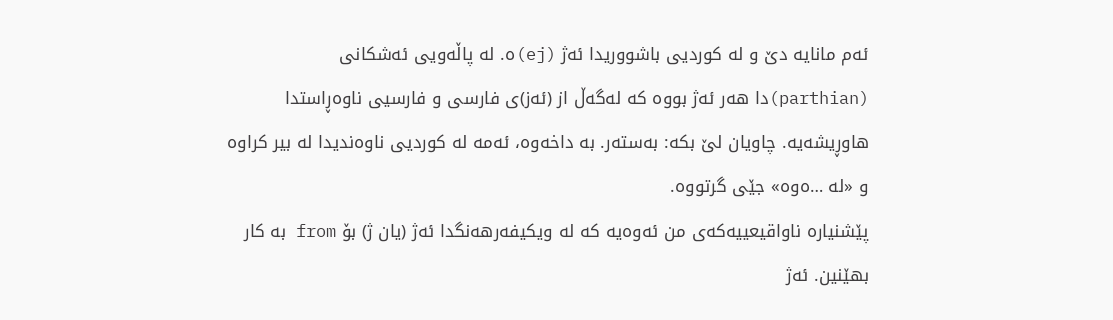ئەم مانایە دێ و لە کوردیی باشووریدا ئەژ (ej)ە. لە پاڵەویی ئەشکانی (parthian)دا ھەر ئەژ بووە کە لەگەڵ از (ئەز)ی فارسی و فارسیی ناوەڕاستدا ھاوڕیشەیە. چاویان لێ بکە: بەستەر. بە داخەوە، ئەمە لە کوردیی ناوەندیدا لە بیر کراوە و «لە …ەوە» جێی گرتووە.
پێشنیارە ناواقیعییەکەی من ئەوەیە کە لە ویکیفەرھەنگدا ئەژ (یان ژ) بۆ from بە کار بھێنین. ئەژ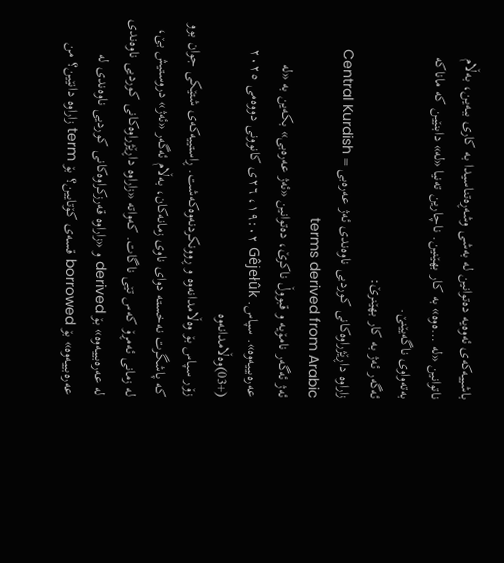باشییەکەی ئەوەیە دەتوانین لە بەشی وشەڕەتناسیدا بە کاری ببەین، بەڵام ناتوانین «لە …ەوە» بە کار بھێنین. ناچارین تەنیا «لە» دابنێین کە ماناکە بەتەواوی ناگەیێنێ.
ئەگەر ئەژ بە کار بھێنرێ:
زاراوە داڕێژراوەکانی کوردیی ناوەندی ئەژ عەرەبی = Central Kurdish terms derived from Arabic
ئەژ ئەگەر نامۆیە و قبووڵ ناکرێ، دەتوانین «ئەژ عەرەبی» بکەین بە «لە عەرەبییەوە». سپاس. Gêjełûk ١٩:٠٢، ٢٦ی کانوونی دووەمی ٢٠٢٥ (+03)وەڵامدانەوە
زۆر سپاس بۆ وەڵامدانەوە و ڕوونکردنەوەکەشت. ڕاستییەکەی شتێکی جوان بوو کە پاشگرت نەخستە دوای ناوی زمانەکان، بەڵام ئەگەر «ئەژ» دروستیش بێ، لە زمانی ئەمڕۆ کەس تێی ناگات. کەواتە «زاراوە داڕێژراوەکانی کوردیی ناوەندی لە عەرەبییەوە» بۆ derived و «زاراوە قەرزکراوەکانی کوردیی ناوەندی لە عەرەبییەوە» بۆ borrowed قسەی کۆتایین؟ بۆ term زاراوە دانێین؟ من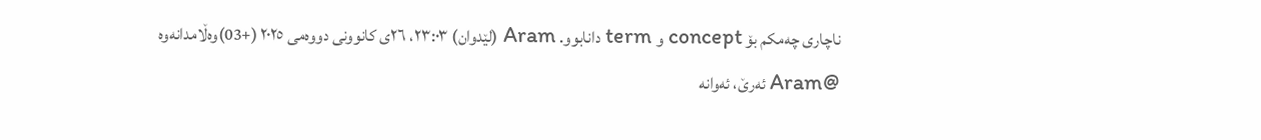ناچاری چەمکم بۆ concept و term دانابوو. Aram (لێدوان) ٢٣:٠٣، ٢٦ی کانوونی دووەمی ٢٠٢٥ (+03)وەڵامدانەوە
@Aram ئەرێ، ئەوانە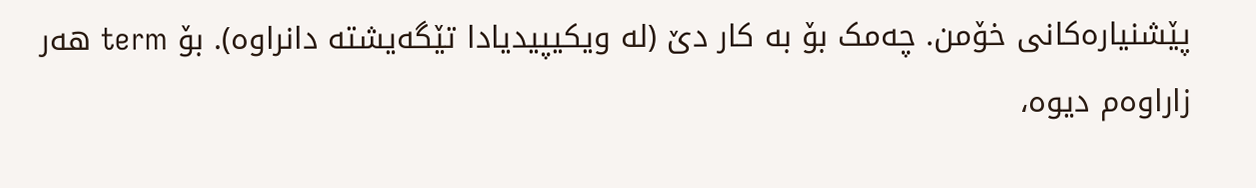پێشنیارەکانی خۆمن. چەمک بۆ بە کار دێ (لە ویکیپیدیادا تێگەیشتە دانراوە). بۆ term ھەر زاراوەم دیوە،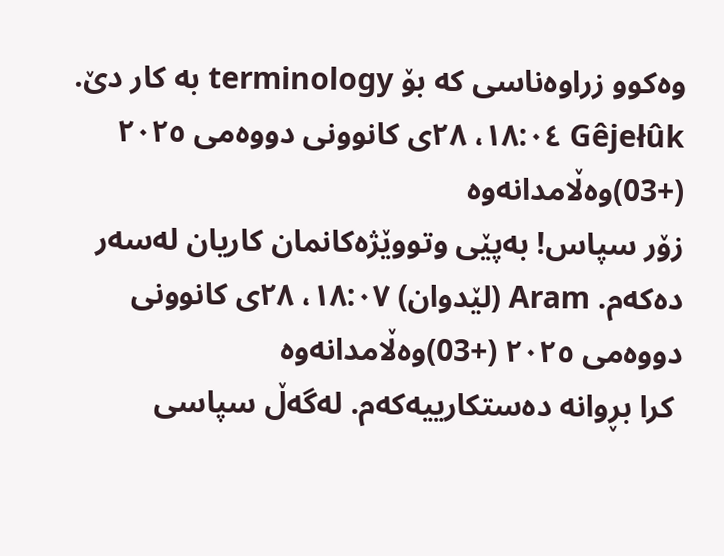وەکوو زراوەناسی کە بۆ terminology بە کار دێ. Gêjełûk ١٨:٠٤، ٢٨ی کانوونی دووەمی ٢٠٢٥ (+03)وەڵامدانەوە
زۆر سپاس! بەپێی وتووێژەکانمان کاریان لەسەر دەکەم. Aram (لێدوان) ١٨:٠٧، ٢٨ی کانوونی دووەمی ٢٠٢٥ (+03)وەڵامدانەوە
 کرا بڕوانە دەستکارییەکەم. لەگەڵ سپاسی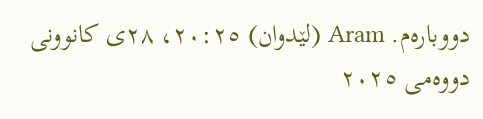دووبارەم. Aram (لێدوان) ٢٠:٢٥، ٢٨ی کانوونی دووەمی ٢٠٢٥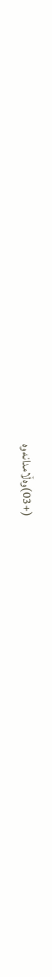(+03)وەڵامدانەوە